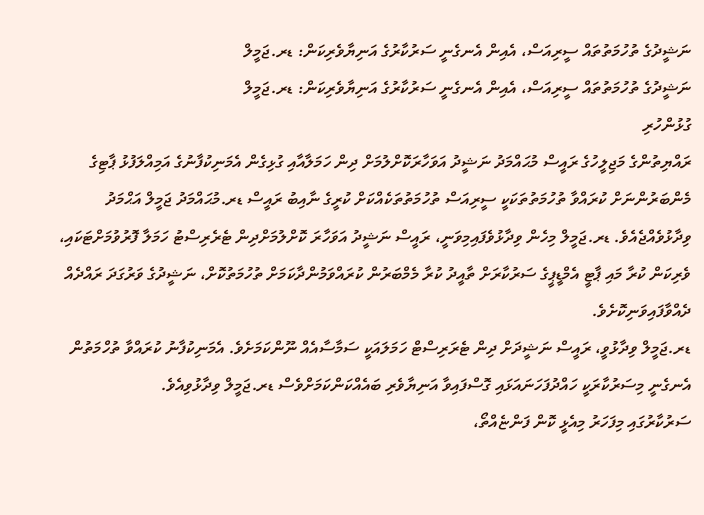ނަޝީދުގެ ތުހުމަތުތައް ސީރިއަސް، އެއިން އެނގެނީ ސަރުކާރުގެ އަނިޔާވެރިކަން: ޑރ.ޖަމީލް
ނަޝީދުގެ ތުހުމަތުތައް ސީރިއަސް، އެއިން އެނގެނީ ސަރުކާރުގެ އަނިޔާވެރިކަން: ޑރ.ޖަމީލް
ގުޅުންހުރި
ރައްޔިތުންގެ މަޖިލީހުގެ ރައީސް މުޙައްމަދު ނަޝީދު އަވަހާރަކޮށްލުމަށް ދިން ހަމަލާއާއި ގުޅިގެން އެމަނިކުފާނުގެ އަމިއްލަފުޅު ޕާޓިގެ މެންބަރުންނަށް ކުރައްވާ ތުހުމަތުތަކަކީ ސީރިއަސް ތުހުމަތުތަކެއްކަށް ކުރީގެ ނާއިބު ރައީސް ޑރ.މުޙައްމަދު ޖަމީލް އަޙްމަދު ވިދާޅުވެއްޖެއެވެ. ޑރ.ޖަމީލް މިހެން ވިދާޅުވެފައިމިވަނީ، ރައީސް ނަޝީދު އަވަހާރަ ކޮށްލުމަށްދިން ޓެރެރިސްޓު ހަމަލާ ފޮރުވުމަށްޓަކައި، ވެރިކަން ކުރާ މައި ޕާޓީ އެމްޑީޕީގެ ސަރުކާރަށް ތާއީދު ކުރާ މެމްބަރުން ކުރައްވަމުންދާކަމަށް ތުހުމަތުކޮށް، ނަޝީދުގެ ވަރުގަދަ ރައްދެއް ދެއްވާފައިވަނިކޮށެވެ.
ޑރ.ޖަމީލް ވިދާޅުވީ، ރައީސް ނަޝީދަށް ދިން ޓެރަރިސްޓް ހަމަލައަކީ ސަމާސާއެއް ނޫންކަމަށެވެ. އެމަނިކުފާނު ކުރައްވާ ތުހްމަތުން އެނގެނީ މިސަރުކާރަކީ ހައްދުފަހަނައަޅައި ގޮސްފައިވާ އަނިޔާވެރި ބައެއްކަންކަމަށްވެސް ޑރ.ޖަމީލް ވިދާޅުވިއެވެ.
ސަރުކާރުގައި މިފަހަރު މިއެޅީ ކޮން ފަންޏެއްތޯ،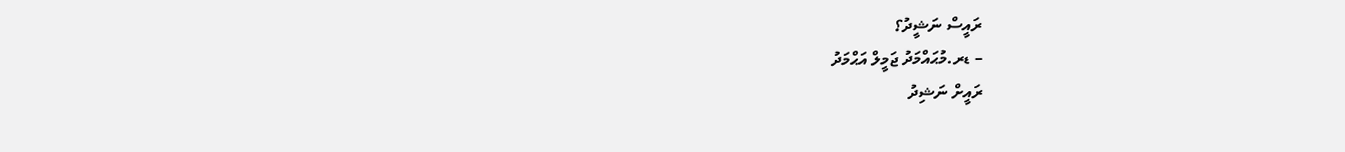ރައީސް ނަޝީދު؟
– ޑރ.މުޙައްމަދު ޖަމީލް އަޙްމަދު
ރައީށް ނަޝިދު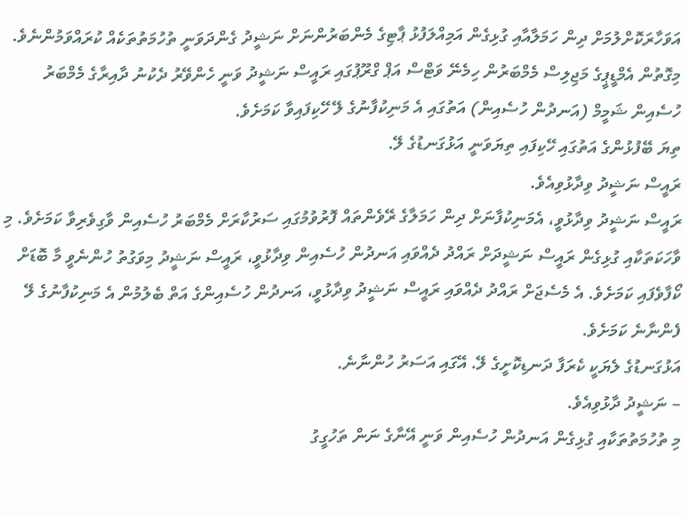އަވަހާރަކޮށްލުމަށް ދިން ހަމަލާއާއި ގުޅިގެން އަމިއްލަފުޅު ޕާޓިގެ މެންބަރުންނަށް ނަޝީދު ގެންދަވަނީ ތުހުމަތުތަކެއް ކުރައްވަމުންނެވެ. މިގޮތުން އެމްޑީޕީގެ މަޖިލިސް މެމްބަރުން ހިމެނޭ ވަޓްސް އަޕް ގްރޫޕުގައި ރައީސް ނަޝީދު ވަނީ ހެންވޭރު ދެކުނު ދާއިރާގެ މެމްބަރު ހުސެއިން ޝަމީމް (އަނދުން ހުސެއިން) އަތުގައި އެ މަނިކުފާނުގެ ލޭ ހޭކިފައިވާ ކަމަށެވެ.
ތިޔަ ބޭފުޅުންގެ އަތުގައި ހޭކިފައި ތިޔަވަނީ އަޅުގަނޑުގެ ލޭ.
ރައީސް ނަޝީދު ވިދާޅުވިއެވެ.
ރައީސް ނަޝީދު ވިދާޅުވީ، އެމަނިކުފާނަށް ދިން ހަމަލާގެ ރޭވެންތައް ފޮރުވުމުގައި ސަރުކާރަށް މެމްބަރު ހުސެއިން ވާގިވެރިވާ ކަމަށެވެ. މި ވާހަކަތަކާއި ގުޅިގެން ރައީސް ނަޝީދަށް ރައްދު ދެއްވައި އަނދުން ހުސެއިން ވިދާޅުވީ، ރައީސް ނަޝީދު މިވަގުތު ހުންނެވީ މާ ބޮޑަށް ކޯފާވެފައި ކަމަށެވެ. އެ މެސެޖަށް ރައްދު ދެއްވައި ރައީސް ނަޝީދު ވިދާޅުވީ، އަނދުން ހުސެއިންގެ އަތް ބެލުމުން އެ މަނިކުފާނުގެ ލޭ ފެންނާނެ ކަމަށެވެ.
އަޅުގަނޑުގެ ލެޔަކީ ކެރަފާ ދަނޑިކޮށީގެ ލޭ. އޭގައި އަސަރު ހުންނާނެ.
– ނަޝީދު ދާޅުވިއެވެ.
މި ތުހުމަތުތަކާއި ގުޅިގެން އަނދުން ހުސެއިން ވަނީ އޭނާގެ ނަން ތަހުގީގު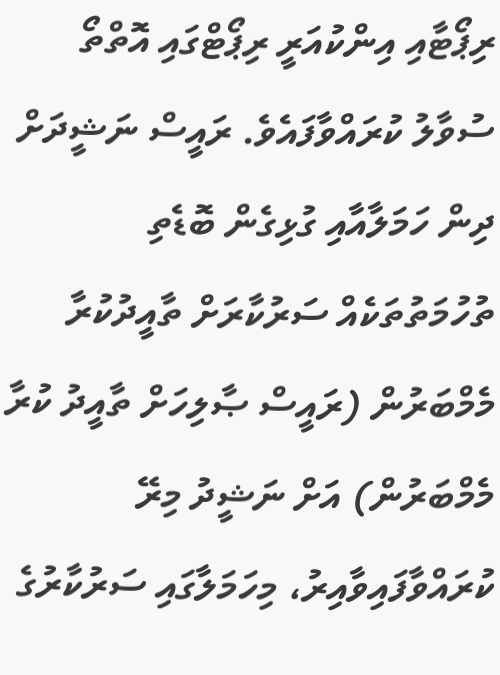ރިޕޯޓާއި އިންކުއަރީ ރިޕޯޓްގައި އޮތްތޯ ސުވާލު ކުރައްވާފައެވެ. ރައީސް ނަޝީދަށް ދިން ހަމަލާއާއި ގުޅިގެން ބޮޑެތި ތުހުމަތުތަކެއް ސަރުކާރަށް ތާއީދުކުރާ މެމްބަރުން (ރައީސް ޞާލިހަށް ތާއީދު ކުރާ މެމްބަރުން) އަށް ނަޝީދު މިރޭ ކުރައްވާފައިވާއިރު، މިހަމަލާގައި ސަރުކާރުގެ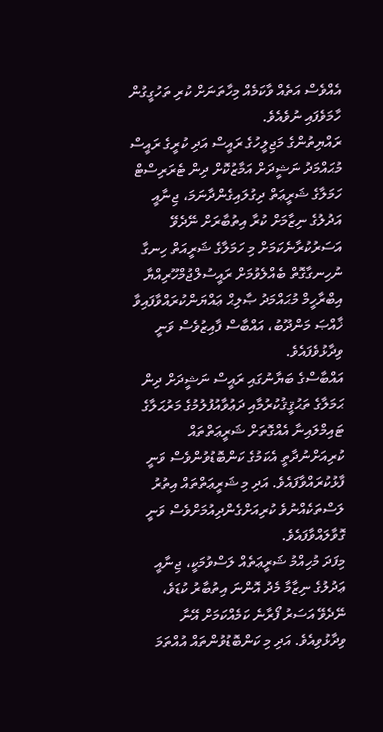އެއްވެސް އަތެއް ވާކަމެއް މިހާތަނަށް ކުރި ތަހުގީގުން ހާމަވެފައި ނުވެއެވެ.
ރައްޔިތުންގެ މަޖިލީހުގެ ރައީސް އަދި ކުރީގެ ރައީސް މުޙައްމަދު ނަޝީދަށް އަމާޒުކޮށް ދިން ޓެރަރިސްޓް ހަމަލާގެ ޝަރީޢަތް ދިގުލައިގެންދާނަމަ، ޖިނާއީ އަދުލުގެ ނިޒާމަށް ކުރާ އިތުބާރަށް ނޭދެވޭ އަސަރުކުރާނެކަމަށް މި ހަމަލާގެ ޝަރީއަތް ހިނގާ ނުހިނގާގޮތް ބެއްލެވުމަށް ރައީސުލްޖުމްހޫރިއްޔާ އިބްރާހީމް މުޙައްމަދު ޞާލިޙް ޢައްޔަންކުރައްވާފައިވާ ޚާއްޞަ މަންދޫބު، އައްބާސް ފާއިޒުވެސް ވަނީ ވިދާޅުވެފައެވެ.
އައްބާސްގެ ބަޔާނުގައި ރައީސް ނަޝީދަށް ދިން ޙަމަލާގެ ތަޙުޤީޤުކުރުމާއި ދަޢުވާއުފުލުމުގެ މަރުޙަލާގެ ޓައިމްލައިނާ އެއްގޮތަށް ޝަރީޢަތްތައް ކުރިއަށްނުދާތީ އެކަމުގެ ކަންބޮޑުވުންވެސް ވަނީ ފާޅުކުރައްވާފައެވެ. އަދި މި ޝަރީޢަތްތައް އިތުރު ލަސްތަކެއްނުވެ ކުރިއަށްގެންދިއުމަށްވެސް ވަނީ ގޮވާލައްވާފައެވެ.
މިފަދަ މުހިއްމު ޝަރީޢަތެއް ލަސްވުމަކީ، ޖިނާއީ ޢަދުލުގެ ނިޒާމާ މެދު އޮންނަ އިތުބާރު ކުޑަވެ، ނޭދެވޭ އަސަރު ފޯރާނެ ކަމެއްކަމަށް އޭނާ ވިދާޅުވިއެވެ. އަދި މި ކަންބޮޑުވުންތައް އުއްތަމަ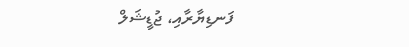ފަނޑިޔާރާއި، ޖުޑީޝަލް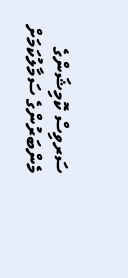ސަރވިސް ކޮމިޝަންގެ މެންބަރުންގެ ސަމާލުކަމަށް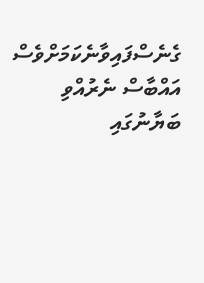ގެނެސްފައިވާނެކަމަށްވެސް އައްބާސް ނެރުއްވި ބަޔާނުގައި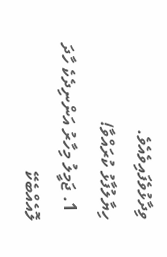ވިދާޅުވެފައިވެއެވެ.
ހިޔާލުފާޅު ކުރައްވާ!
  1. ޖަމީލު މިހާރު އަންނިދެކެ ހާދަ ލޮއެއްބެކޭ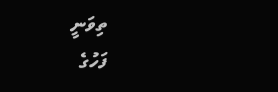ތިވަނީ
ފަހުގެ